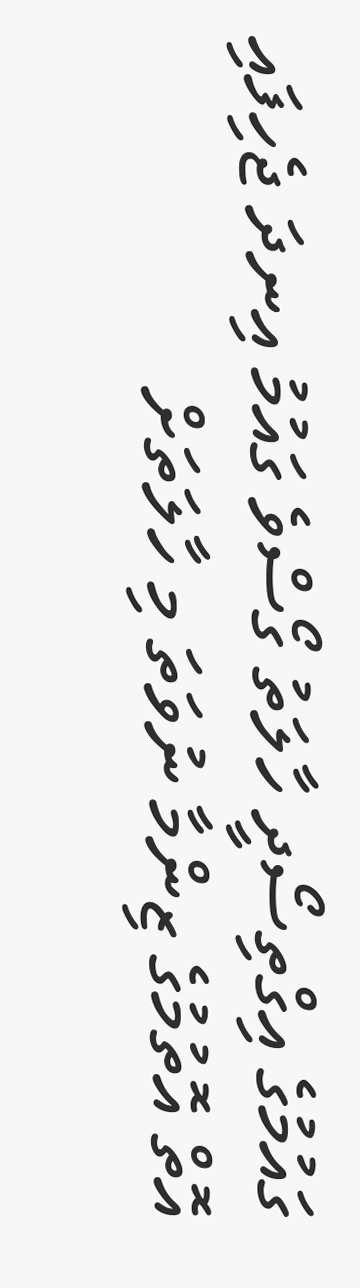ގައުމުގެ އިގްތިސޯދީ ހާލަތު ގޯސްވެ ގައުމު އިނދަ ޖެހިފައި އޮތް އޮތުމުގެ ޒިންމާ ނުވަތަ މި ހާލަތަށް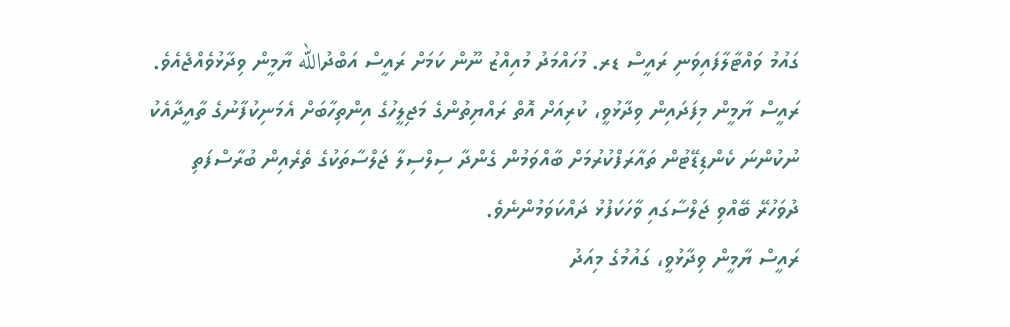ގައުމު ވައްޓާލާފައިވަނި ރައީސް ޑރ. މުހައްމަދު މުއިއްޒު ނޫން ކަމަށް ރައީސް އަބްދުالله ޔާމީން ވިދާޅުވެއްޖެއެވެ.
ރައީސް ޔާމީން މިފަދައިން ވިދާޅުވީ، ކުރިއަށް އޮތް ރައްޔިތުންގެ މަޖިލީހުގެ އިންތިހާބަށް އެމަނިކުފާނުގެ ތާއީދާއެކު ނުކުންނަ ކެންޑިޑޭޓުން ތައާރަފްކުރުމަށް ބާއްވަމުން ގެންދާ ސިލްސިލާ ޖަލްސާތަކުގެ ތެރެއިން ބުރާސްފަތި ދުވަހުރޭ ބޭއްވި ޖަލްސާގައި ވާހަކަފުޅު ދައްކަވަމުންނެވެ.
ރައީސް ޔާމީން ވިދާޅުވީ، ގައުމުގެ މިއަދު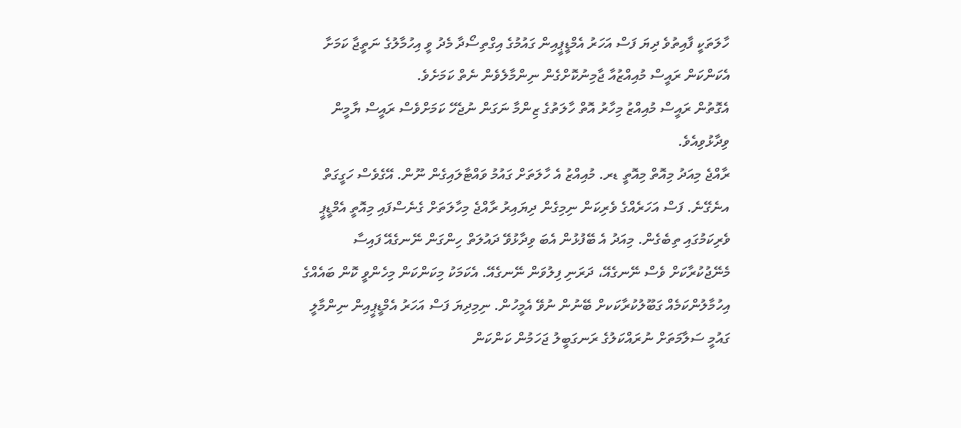ހާލަތަކީ ފާއިތުވެ ދިޔަ ފަސް އަހަރު އެމްޑީޕީއިން ގައުމުގެ އިގްތިސޯދާ މެދު ވީ އިހުމާލުގެ ނަތީޖާ ކަމަށާ އެކަންކަން ރައީސް މުއިއްޒުއާ ޖާމިނުކޮށްގެން ނިންމާލެވެން ނެތް ކަމަށެވެ.
އެގޮތުން ރައީސް މުއިއްޒު މިހާރު އޮތް ހާލަތުގެ ޒިންމާ ނަގަން ނުޖެހޭ ކަމަށްވެސް ރައީސް ޔާމީން ވިދާޅުވިއެވެ.
ރާއްޖެ މިއަދު މިއޮތް މިއޮތީ ޑރ. މުއިއްޒު އެ ހާލަތަށް ގައުމު ވައްޓާލައިގެން ނޫން. އޭގެވެސް ހަގީގަތް އނެގޭނެ. ފަސް އަހަރެއްގެ ވެރިކަން ނިމިގެން ދިޔައިރު ރާއްޖެ މިހާލަތަށް ގެނެސްފައި މިއޮތީ އެމްޑީޕީ ވެރިކަމުގައި ތިބެގެން. މިއަދު އެ ބޭފުޅުން އެބަ ވިދާޅުވޭ ދައުލަތް ހިންގަން ނޭނގެއޭ ފައިސާ މެނޭޖުކުރާކަށް ވެސް ނޭނގެއޭ، ދަރަނި ފިލުވަން ނޭނގެއޭ. އެކަމަކު މިކަންކަން މިހެންވީ ކޮން ބައެއްގެ އިހުމާލުންކަމެއް ގަބޫލުކުރާކަކށް ބޭނުން ނުވޭ އެމީހުން. ނިމިދިޔަ ފަސް އަހަރު އެމްޑީޕީއިން ނިންމާލީ ގައުމީ ސަލާމަތަށް ނުރައްކަލުގެ ރަނގަބީލު ޖަހަމުން ކަންކަން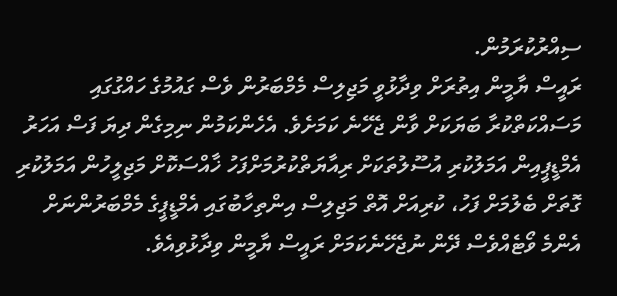ސިއްރުކުރަމުން.
ރައީސް ޔާމީން އިތުރަށް ވިދާޅުވީ މަޖިލިސް މެމްބަރުން ވެސް ގައުމުގެ ހައްގުގައި މަސައްކަތްކުރާ ބަޔަކަށް ވާން ޖެހޭނެ ކަމަށެވެ. އެހެންކަމުން ނިމިގެން ދިޔަ ފަސް އަހަރު އެމްޑީޕީއިން އަމަލުކުރި އުސޫލުތަކަށް ރިއާޔަތްކުރުމަށްފަހު ޚާއްސަކޮށް މަޖިލީހުން އަމަލުކުރި ގޮތަށް ބެލުމަށް ފަހު، ކުރިއަށް އޮތް މަޖިލިސް އިންތިހާބުގައި އެމްޑީޕީގެ މެމްބަރުންނަށް އެންމެ ވޯޓެއްވެސް ދޭން ނުޖެހޭނެކަމަށް ރައީސް ޔާމީން ވިދާޅުވިއެވެ.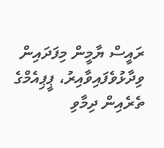ރައީސް ޔާމީން މިފަދައިން ވިދާޅުވެފައިވާއިރު، ޕީޕިއެމްގެ ތެރެއިން ދިމާވި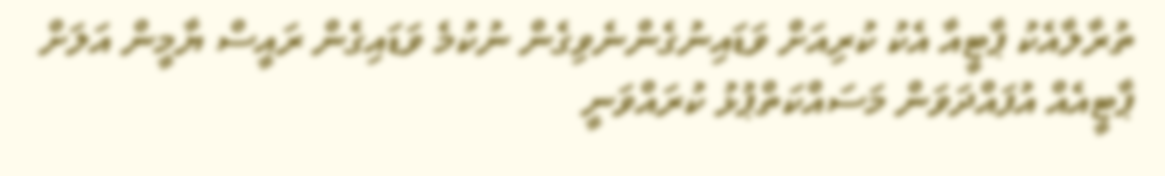ތުރާލާއެކު ޕާޓީއާ އެކު ކުރިއަށް ވަޑައިނުގެންނެވިގެން ނުކުމެ ވަޑައިގެން ރައީސް ޔާމީން އަލަށް ޕާޓީއެއް އުފައްދަވަން މަސައްކަތްޕުޅު ކުރައްވަނީ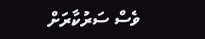ވެސް ސަރުކާރަށް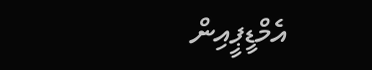އެމްޑީޕީއިން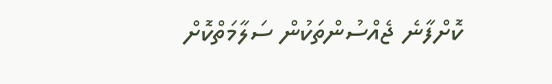ކޮށްފާނެ ޖެއްސުންތަކުން ސަލާމަތްކޮށް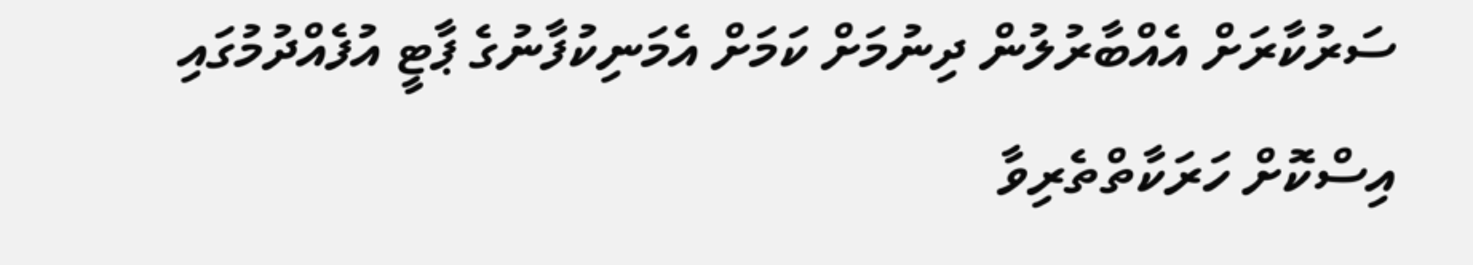ސަރުކާރަށް އެއްބާރުލުން ދިނުމަށް ކަމަށް އެމަނިކުފާނުގެ ޕާޓީ އުފެއްދުމުގައި އިސްކޮށް ހަރަކާތްތެރިވާ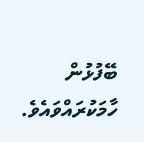ބޭފުޅުން ހާމަކުރައްވައެވެ.